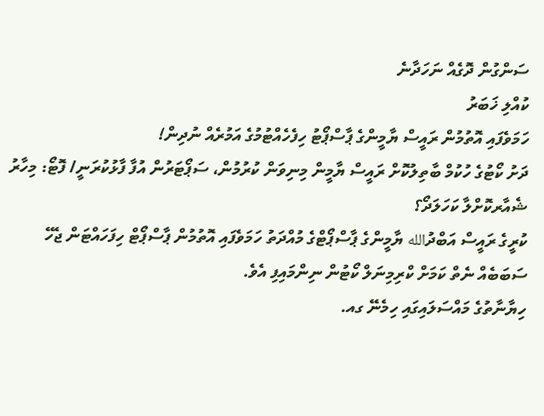ސަންގުން ދޮގެއް ނަހަދާނެ
ކުއްލި ޚަބަރު
ހަމަވެފައި އޮތުމުން ރައީސް ޔާމީންގެ ޕާސްޕޯޓު ހިފެހެއްޓުމުގެ އަމުރެއް ނުދިން!
ދަށު ކޯޓުގެ ހުކުމް ބާތިލުކޮށް ރައީސް ޔާމީން މިނިވަން ކުރުމުން، ސަޕޯޓަރުން އުފާ ފާޅުކުރަނީ/ ފޮޓޯ: މިހާރު
ޝެއާރކޮށްލާ ކަހަލަދޯ؟
ކުރީގެ ރައީސް އަބްދުالله ޔާމީންގެ ޕާސްޕޯޓްގެ މުއްދަތު ހަމަވެފައި އޮތުމުން ޕާސްޕޯޓް ހިފަހައްޓަން ޖެހޭ ސަބަބެއް ނެތް ކަމަށް ކްރިމިނަލް ކޯޓުން ނިންމައިފި އެވެ.
ހިޔާނާތުގެ މައްސަލައިގައި ހިމެނޭ ގއ.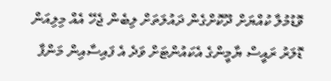ވޮޑުމުލާ ކުއްޔަށް ދޫކޮށްގެން ދައުލަތަށް ލިބެން ޖެހޭ އެއް މިލިއަން ޑޮލަރު ރައީސް ޔާމީންގެ އެކައުންޓަށް ވަދެ އެ ފައިސާއިން މަންފާ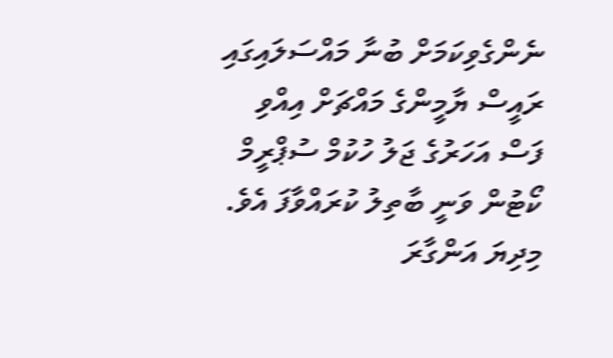ނެންގެވިކަމަށް ބުނާ މައްސަލައިގައި ރައީސް ޔާމީންގެ މައްޗަށް އިއްވި ފަސް އަހަރުގެ ޖަލު ހުކުމް ސުޕްރީމް ކޯޓުން ވަނީ ބާތިލު ކުރައްވާފަ އެވެ. މިދިޔަ އަންގާރަ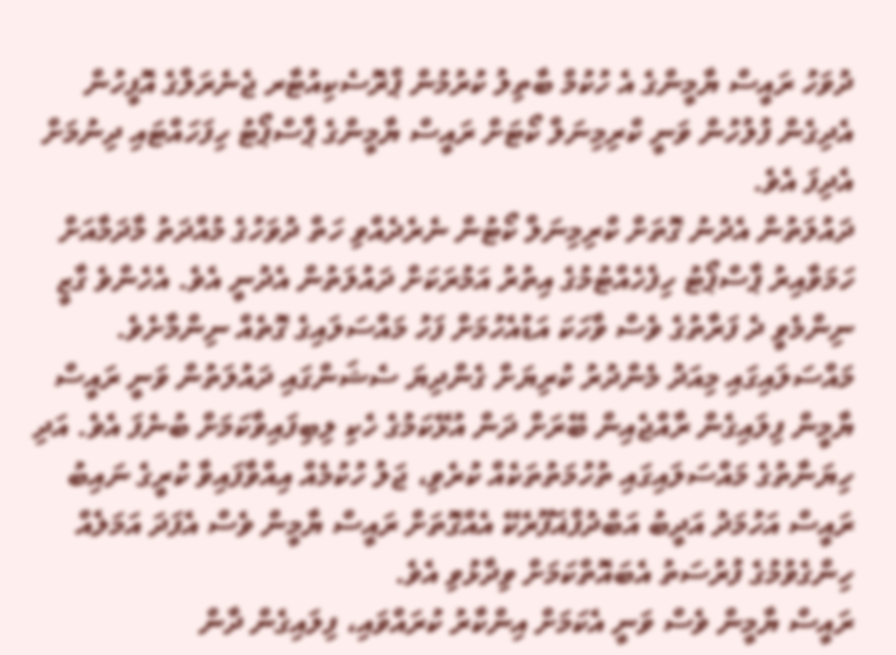ދުވަހު ރައީސް ޔާމީންގެ އެ ހުކުމް ބާތިލު ކުރުމުން ޕްރޮސެކިއުޓާރ ޖެނެރަލްގެ އޮފީހުން އެދިގެން ފުލުހުން ވަނީ ކްރިމިނަލް ކޯޓަށް ރައީސް ޔާމީންގެ ޕާސްޕޯޓު ހިފަހައްޓައި ދިނުމަށް އެދިފަ އެވެ.
ދައުލަތުން އެދުނު ގޮތަށް ކްރިމިނަލް ކޯޓުން ނެރެދެއްވި ހަތް ދުވަހުގެ މުއްދަތު މާދަމާއަށް ހަމަވާއިރު ޕާސްޕޯޓު ހިފެހެއްޓުމުގެ އިތުރު އަމުރަކަށް ދައުލަތުން އެދުނީ އެވެ. އެހެންވެ ގާޒީ ނިންމެވީ ދެ ފަރާތުގެ ވެސް ވާހަކަ އަޑުއެހުމަށް ފަހު މައްސަލައިގެ ގޮތެއް ނިންމާށެވެ.
މައްސަލައިގައި މިއަދު މެންދުރު ކުރިޔަށް ގެންދިޔަ ސެޝަންގައި ދައުލަތުން ވަނީ ރައީސް ޔާމީން ފިލައިގެން ރާއްޖެއިން ބޭރަށް ދަން އުޅޭކަމުގެ ހެކި ލިބިފައިވާކަމަށް ބުނެފަ އެވެ. އަދި ހިޔަނާތުގެ މައްސަލައިގައި ތުހުމަތުތަކެއް ކުރެވި، ޖަލު ހުކުމެއް އިއްވާފައިވާ ކުރީގެ ނައިބު ރައީސް އަހުމަދު އަދީބު އަބްދުފްޣަފޫރެކޭ އެއްގޮތަށް ރައީސް ޔާމީން ވެސް އެފަދަ އަމަލެއް ހިންގެވުމުގެ ފުރުސަތު އެބައޮތްކަމަށް ވިދާޅުވި އެވެ.
ރައީސް ޔާމީން ވެސް ވަނީ އެކަމަށް އިންކާރު ކުރައްވައި، ފިލައިގެން ދާން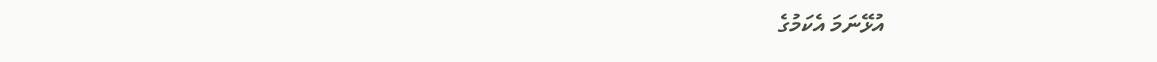އުޅޭނަމަ އެކަމުގެ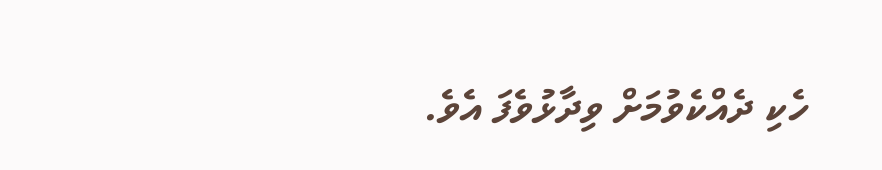ހެކި ދެއްކެވުމަށް ވިދާޅުވެފަ އެވެ.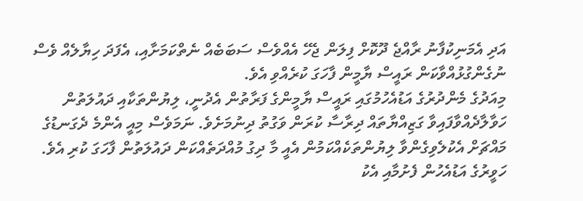އަދި އެމަނިކުފާނު ރާއްޖެ ދޫކޮށް ފިލަން ޖެހޭ އެއްވެސް ސަބަބެއް ނެތްކަމަށާއި، އެފަދަ ހިޔާލެއް ވެސް ނުގެންގުޅުއްވާކަން ރައީސް ޔާމީން ފާހަގަ ކުރެއްވި އެވެ.
މިއަދުގެ މެންދުރުގެ އަޑުއެހުމުގައި ރައީސް ޔާމީންގެ ފަރާތުން އެދުނީ، ލިޔުންތަކާއި ދައުލަތުން ހަވާލާދެއްވާފައިވާ ގަޒިއްޔާތައް ދިރާސާ ކުރަން ވަގުތު ދިނުމަށެވެ. ނަމަވެސް މިއީ އެންމެ ދެގަނޑުގެ މައްޗަށް އެކުލެވިގެންވާ ލިޔުންތަކެއްކަމުން އެއީ މާ ދިގު މުއްދަތެއްކަން ދައުލަތުން ފާހަގަ ކުރި އެވެ.
ހަވީރުގެ އަޑުއެހުން ފެށުމާއި އެކު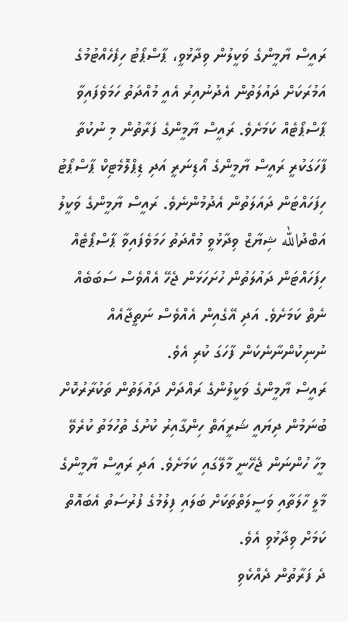ރައީސް ޔާމީންގެ ވަކީލުން ވިދާޅުވީ، ޕާސްޕޯޓު ހިފެހެއްޓުމުގެ އަމުރަކަށް ދައުލަތުން އެދުނުއިރު އެއީ މުއްދަތު ހަމަވެފައިވާ ޕާސްޕޯޓެއް ކަމަށެވެ. ރައީސް ޔާމީންގެ ފަރާތުން މި ނުކުތާ ފާހަގަކުރީ ރައީސް ޔާމީންގެ އޯޑިނަރީ އަދި ޑިޕްލޮމެޓިކް ޕާސްޕޯޓު ހިފަހައްޓަން ދައަލަތުން އެދުމުންނެވެ. ރައީސް ޔާމީންގެ ވަކީލު އަބްދުالله ޝިޔާޒް ވިދާޅުވީ މުއްދަތު ހަމަވެފައިވާ ޕާސްޕޯޓެއް ހިފަހައްޓަން ދައުލަތުން ހުށަހަޅަން ޖެހޭ އެއްވެސް ސަބަބެއް ނެތް ކަމަށެވެ. އަދި އޭގެއިން އެއްވެސް ނަތީޖާއެއް ނުނިކުންނާނެކަން ފާހަގަ ކުރި އެވެ.
ރައީސް ޔާމީންގެ ވަކީލުންގެ ރައްދަށް ދައުލަތުން ތަކުރާރުކޮށް ބުނަމުން ދިޔައީ ޝަރީއަތް ހިންގާއިރު ކުށުގެ ތުހުމަތު ކުރެވޭ މީހާ ހުންނަން ޖެހޭނީ މާލޭގައި ކަމަށެވެ. އަދި ރައީސް ޔާމީންގެ މާލީ ހާލަތާއި ވަސީލަތްތަކަށް ބަލައި ފިލުމުގެ ފުރުސަތު އެބައޮތް ކަމަށް ވިދާޅުވި އެވެ.
ދެ ފަރާތުން ދެއްކެވި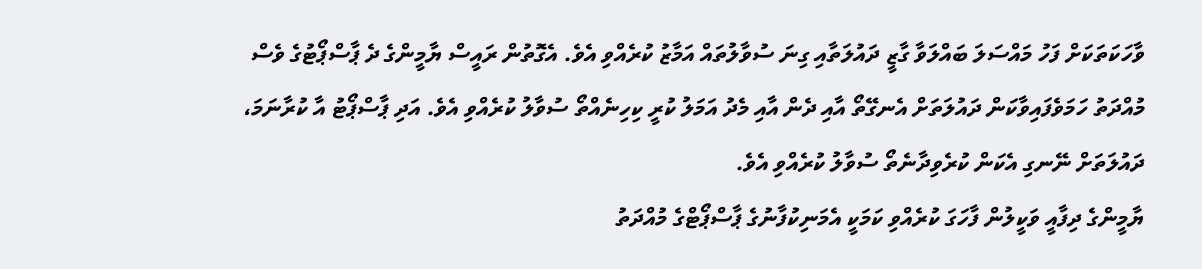ވާހަކަތަކަށް ފަހު މައްސަލަ ބައްލަވާ ގާޒީ ދައުލަތާއި ގިނަ ސުވާލުތައް އަމާޒު ކުރެއްވި އެވެ. އެގޮތުން ރައީސް ޔާމީންގެ ދެ ޕާސްޕޯޓުގެ ވެސް މުއްދަތު ހަމަވެފައިވާކަން ދައުލަތަށް އެނގޭތޯ އާއި ދެން އާއި މެދު އަމަލު ކުރީ ކިހިނެއްތޯ ސުވާލު ކުރެއްވި އެވެ. އަދި ޕާސްޕޯޓު އާ ކުރާނަމަ، ދައުލަތަށް ނޭނގި އެކަން ކުރެވިދާނެތޯ ސުވާލު ކުރެއްވި އެވެ.
ޔާމީންގެ ދިފާއީ ވަކީލުން ފާހަގަ ކުރެއްވި ކަމަކީ އެމަނިކުފާނުގެ ޕާސްޕޯޓްގެ މުއްދަތު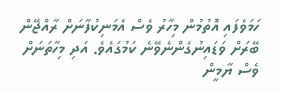ހަމަވެފައި އޮތުމުން މިހާރު ވެސް އެމަނިކުފާނަށް ރާއްޖޭން ބޭރަށް ވަޑައިނުގެންނެވޭނެ ކަމުގައެވެ. އަދި މިހާތަނަށް ވެސް ޔާމީން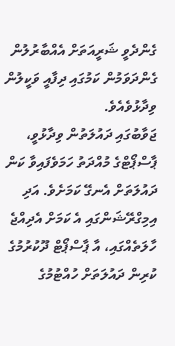ގެންދެވީ ޝަރީއަތަށް އެއްބާރުލުން ގެންދަވަމުން ކަމުގައި ދިފާއީ ވަކީލުން ވިދާޅުވެއެވެ.
ޖަވާބުގައި ދައުލަތުން ވިދާޅުވީ، ޕާސްޕޯޓްގެ މުއްދަތު ހަމަވެފައިވާ ކަން ދައުލަތަށް އެނގޭ ކަމަށެވެ. އަދި އިމިގްރޭޝަންގައި އެ ކަމަށް އެދިއްޖެ ހާލަތެއްގައި، އާ ޕާސްޕޯޓް ދޫކުރުމުގެ ކުރިން ދައުލަތަށް ހުއްޓުމުގެ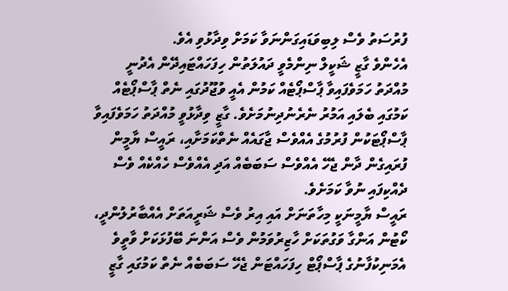ފުރުސަތު ވެސް ލިބިވަޑައިގަންނަވާ ކަމަށް ވިދާޅުވި އެވެ.
އެހެންވެ ގާޒީ ޝަކީލް ނިންމެވީ ދައުލަތުން ހިފަހައްޓައިދޭން އެދުނީ މުއްދަތު ހަމަވެފައިވާ ޕާސްޕޯޓެއް ކަމުން އެއީ ވުޖޫދުގައި ނެތް ޕާސްޕޯޓެއް ކަމުގައި ބެލައި އަމުރު ނެރެނުދިނުމަށެވެ. ގާޒީ ވިދާޅުވީ މުއްދަތު ހަމަވެފައިވާ ޕާސްޕޯޓަކުން ފުރުމުގެ އެއްވެސް ޖާގައެއް ނެތްކަމަށާއި، ރައީސް ޔާމީން ފުރައިގެން ދާން ޖެހޭ އެއްވެސް ސަބަބެއް އަދި އެއްވެސް ހެއްކެއް ވެސް ދެއްކިފައި ނުވާ ކަމަށެވެ.
ރައީސް ޔާމީނަކީ މިހާތަނަށް އައި އިރު ވެސް ޝަރީއަތަށް އެއްބާރުލުންދީ، ކޯޓުން އަންގާ ވަގުތަކަށް ހާޒިރުވަމުން ވެސް އަންނަ ބޭފުޅަކަށް ވާތީވެ އެމަނިކުފާނުގެ ޕާސްޕޯޓް ހިފަހައްޓަން ޖެހޭ ސަބަބެއް ނެތް ކަމުގައި ގާޒީ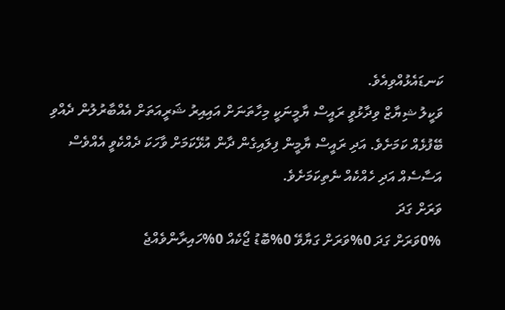ކަނޑައެޅުއްވިއެވެ.
ވަކީލު ޝިޔާޒް ވިދާޅުވީ ރައީސް ޔާމީނަކީ މިހާތަނަށް އައިއިރު ޝަރީއަތަށް އެއްބާރުލުން ދެއްވި ބޭފުޅެއް ކަމަށެވެ. އަދި ރައީސް ޔާމީން ފިލައިގެން ދާން އުޅޭކަމަށް ވާހަކަ ދެއްކެވީ އެއްވެސް އަސާސެއް އަދި ހެއްކެއް ނެތިކަމަށެވެ.
ވަރަށް ގަދަ
0%ވަރަށް ގަދަ 0%ވަރަށް ގަޔާވޭ 0%ބޮޑު ޖޯކެއް 0%ހައިރާންވެއްޖެ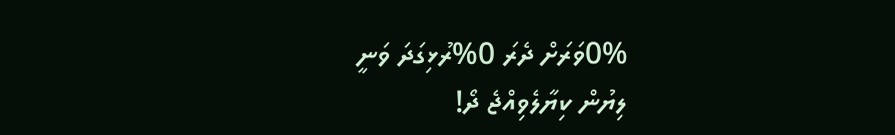0%ވަރަށް ދެރަ 0%ރުޅިގަދަ ވަނީ
ލިޔުން ކިޔާލެވިއްޖެ ދޯ!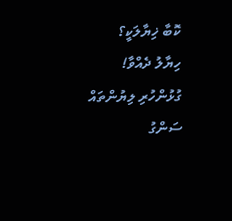ކޮބާ ޚިޔާލަކީ؟
ހިޔާލު ދެއްވާ!
ގުޅުންހުރި ލިޔުންތައް
ސަންގު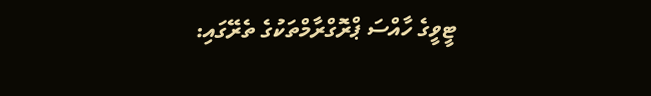ޓީވީގެ ހާއްސަ ޕްރޮގްރާމްތަކުގެ ތެރޭގައި: